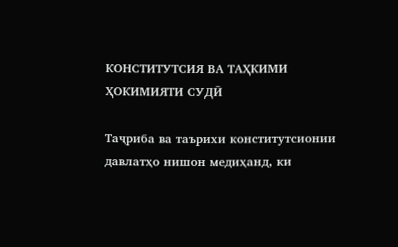КОНСТИТУТСИЯ ВА ТАҲКИМИ ҲОКИМИЯТИ СУДӢ

Таҷриба ва таърихи конститутсионии давлатҳо нишон медиҳанд, ки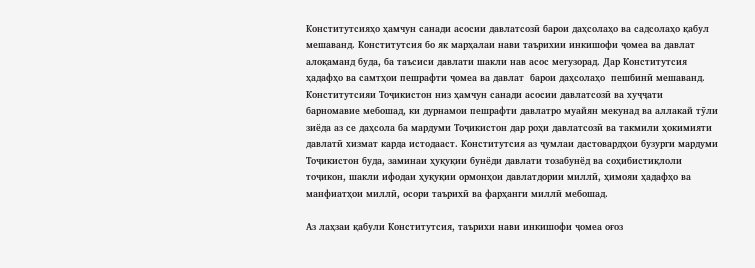Конститутсияҳо ҳамчун санади асосии давлатсозӣ барои даҳсолаҳо ва садсолаҳо қабул мешаванд. Конститутсия бо як марҳалаи нави таърихии инкишофи ҷомеа ва давлат алоқаманд буда, ба таъсиси давлати шакли нав асос мегузорад. Дар Конститутсия  ҳадафҳо ва самтҳои пешрафти ҷомеа ва давлат  барои даҳсолаҳо  пешбинӣ мешаванд. Конститутсияи Тоҷикистон низ ҳамчун санади асосии давлатсозӣ ва хуҷҷати барномавие мебошад, ки дурнамои пешрафти давлатро муайян мекунад ва аллакай тӯли зиёда аз се даҳсола ба мардуми Тоҷикистон дар роҳи давлатсозӣ ва такмили ҳокимияти давлатӣ хизмат карда истодааст. Конститутсия аз ҷумлаи дастовардҳои бузурги мардуми Тоҷикистон буда, заминаи ҳуқуқии бунёди давлати тозабунёд ва соҳибистиқлоли тоҷикон, шакли ифодаи ҳуқуқии ормонҳои давлатдории миллӣ, ҳимояи ҳадафҳо ва манфиатҳои миллӣ, осори таърихӣ ва фарҳанги миллӣ мебошад.

Аз лаҳзаи қабули Конститутсия, таърихи нави инкишофи ҷомеа оғоз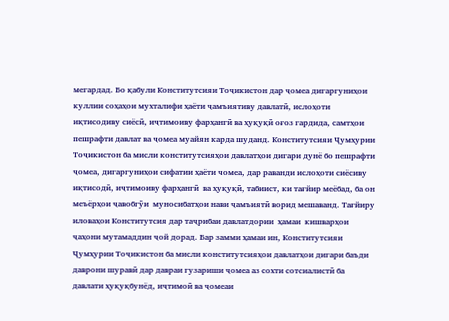мегардад. Бо қабули Конститутсияи Тоҷикистон дар ҷомеа дигаргуниҳои куллии соҳаҳои мухталифи ҳаёти ҷамъиятиву давлатӣ, ислоҳоти  иқтисодиву сиёсӣ, иҷтимоиву фарҳангӣ ва ҳуқуқӣ оғоз гардида, самтҳои пешрафти давлат ва ҷомеа муайян карда шуданд. Конститутсияи Ҷумҳурии Тоҷикистон ба мисли конститутсияҳои давлатҳои дигари дунё бо пешрафти ҷомеа, дигаргуниҳои сифатии ҳаёти чомеа, дар раванди ислоҳоти сиёсиву иқтисодӣ, иҷтимоиву фарҳангӣ  ва ҳуқуқӣ, табиист, ки тағйир меёбад, ба он меъёрҳои ҷавобгӯи  муносибатҳои нави ҷамъиятӣ ворид мешаванд. Тағйиру иловаҳои Конститутсия дар таҷрибаи давлатдории  ҳамаи  кишварҳои ҷаҳони мутамаддин ҷой дорад. Бар замми ҳамаи ин, Конститутсияи Ҷумҳурии Тоҷикистон ба мисли конститутсияҳои давлатҳои дигари баъди даврони шуравӣ дар давраи гузариши ҷомеа аз сохти сотсиалистӣ ба давлати ҳуқуқбунёд, иҷтимоӣ ва ҷомеаи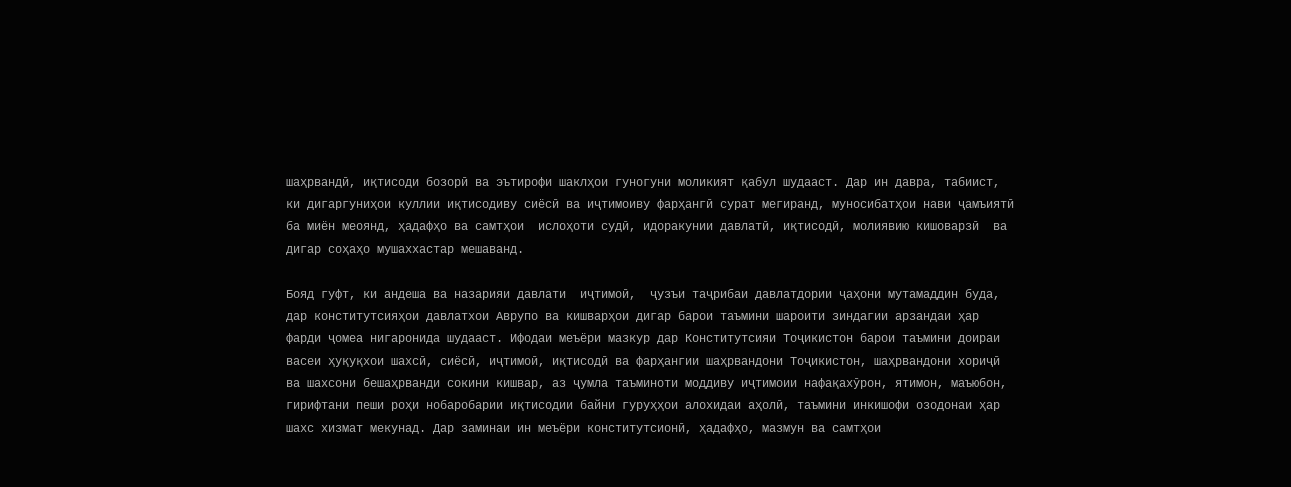шаҳрвандӣ, иқтисоди бозорӣ ва эътирофи шаклҳои гуногуни моликият қабул шудааст. Дар ин давра, табиист, ки дигаргуниҳои куллии иқтисодиву сиёсӣ ва иҷтимоиву фарҳангӣ сурат мегиранд, муносибатҳои нави ҷамъиятӣ ба миён меоянд, ҳадафҳо ва самтҳои  ислоҳоти судӣ, идоракунии давлатӣ, иқтисодӣ, молиявию кишоварзӣ  ва дигар соҳаҳо мушаххастар мешаванд.

Бояд гуфт, ки андеша ва назарияи давлати  иҷтимоӣ,  ҷузъи таҷрибаи давлатдории ҷаҳони мутамаддин буда, дар конститутсияҳои давлатхои Аврупо ва кишварҳои дигар барои таъмини шароити зиндагии арзандаи ҳар фарди ҷомеа нигаронида шудааст. Ифодаи меъёри мазкур дар Конститутсияи Тоҷикистон барои таъмини доираи васеи ҳуқуқхои шахсӣ, сиёсӣ, иҷтимоӣ, иқтисодӣ ва фарҳангии шаҳрвандони Тоҷикистон, шаҳрвандони хориҷӣ ва шахсони бешаҳрванди сокини кишвар, аз ҷумла таъминоти моддиву иҷтимоии нафақахӯрон, ятимон, маъюбон, гирифтани пеши роҳи нобаробарии иқтисодии байни гуруҳҳои алохидаи аҳолӣ, таъмини инкишофи озодонаи ҳар шахс хизмат мекунад. Дар заминаи ин меъёри конститутсионӣ, ҳадафҳо, мазмун ва самтҳои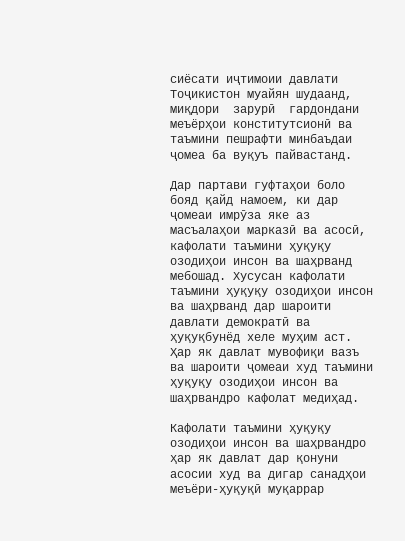сиёсати иҷтимоии давлати Тоҷикистон муайян шудаанд, миқдори  зарурӣ  гардондани меъёрҳои конститутсионӣ ва таъмини пешрафти минбаъдаи  ҷомеа ба вуқуъ пайвастанд.

Дар партави гуфтаҳои боло бояд қайд намоем, ки дар ҷомеаи имрӯза яке аз масъалаҳои марказӣ ва асосӣ, кафолати таъмини ҳуқуқу озодиҳои инсон ва шаҳрванд мебошад. Хусусан кафолати таъмини ҳуқуқу озодиҳои инсон ва шаҳрванд дар шароити давлати демократӣ ва ҳуқуқбунёд хеле муҳим аст. Ҳар як давлат мувофиқи вазъ ва шароити ҷомеаи худ таъмини ҳуқуқу озодиҳои инсон ва шаҳрвандро кафолат медиҳад.

Кафолати таъмини ҳуқуқу озодиҳои инсон ва шаҳрвандро ҳар як давлат дар қонуни асосии худ ва дигар санадҳои меъёри-ҳуқуқӣ муқаррар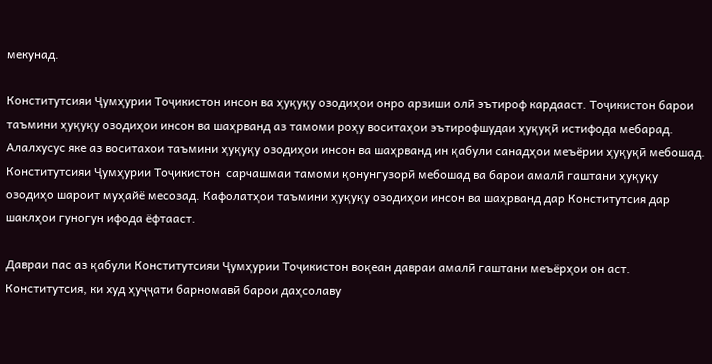мекунад.

Конститутсияи Ҷумҳурии Тоҷикистон инсон ва ҳуқуқу озодиҳои онро арзиши олӣ эътироф кардааст. Тоҷикистон барои таъмини ҳуқуқу озодиҳои инсон ва шаҳрванд аз тамоми роҳу воситаҳои эътирофшудаи ҳуқуқӣ истифода мебарад. Алалхусус яке аз воситахои таъмини ҳуқуқу озодиҳои инсон ва шаҳрванд ин қабули санадҳои меъёрии ҳуқуқӣ мебошад. Конститутсияи Ҷумҳурии Тоҷикистон  сарчашмаи тамоми қонунгузорӣ мебошад ва барои амалӣ гаштани ҳуқуқу озодиҳо шароит муҳайё месозад. Кафолатҳои таъмини ҳуқуқу озодиҳои инсон ва шаҳрванд дар Конститутсия дар шаклҳои гуногун ифода ёфтааст.

Давраи пас аз қабули Конститутсияи Ҷумҳурии Тоҷикистон воқеан давраи амалӣ гаштани меъёрҳои он аст. Конститутсия, ки худ ҳуҷҷати барномавӣ барои даҳсолаву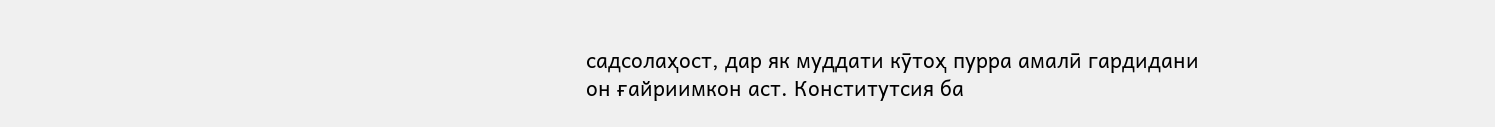садсолаҳост, дар як муддати кӯтоҳ пурра амалӣ гардидани он ғайриимкон аст. Конститутсия ба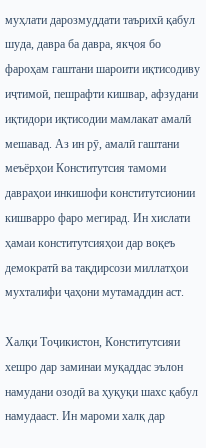муҳлати дарозмуддати таърихӣ қабул шуда, давра ба давра, якҷоя бо фароҳам гаштани шароити иқтисодиву иҷтимоӣ, пешрафти кишвар, афзудани иқтидори иқтисодии мамлакат амалӣ мешавад. Аз ин рӯ, амалӣ гаштани меъёрҳои Конститутсия тамоми давраҳои инкишофи конститутсионии кишварро фаро мегирад. Ин хислати ҳамаи конститутсияҳои дар воқеъ демократӣ ва тақдирсози миллатҳои мухталифи ҷаҳони мутамаддин аст.

Халқи Тоҷикистон, Конститутсияи хешро дар заминаи муқаддас эълон намудани озодӣ ва ҳуқуқи шахс қабул намудааст. Ин мароми халқ дар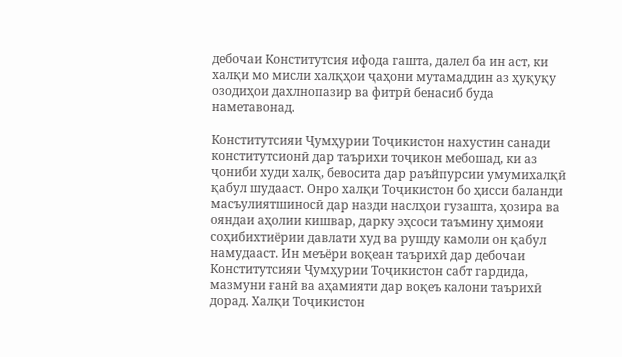дебочаи Конститутсия ифода гашта, далел ба ин аст, ки халқи мо мисли халқҳои ҷаҳони мутамаддин аз ҳуқуқу озодиҳои дахлнопазир ва фитрӣ бенасиб буда наметавонад.

Конститутсияи Ҷумҳурии Тоҷикистон нахустин санади конститутсионӣ дар таърихи тоҷикон мебошад, ки аз ҷониби худи халқ, бевосита дар раъйпурсии умумихалқӣ қабул шудааст. Онро халқи Тоҷикистон бо ҳисси баланди масъулиятшиносӣ дар назди наслҳои гузашта, ҳозира ва ояндаи аҳолии кишвар, дарку эҳсоси таъмину ҳимояи соҳибихтиёрии давлати худ ва рушду камоли он қабул намудааст. Ин меъёри воқеан таърихӣ дар дебочаи Конститутсияи Ҷумҳурии Тоҷикистон сабт гардида, мазмуни ғанӣ ва аҳамияти дар воқеъ калони таърихӣ дорад. Халқи Тоҷикистон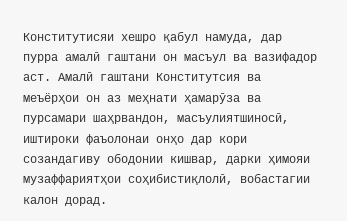Конститутисяи хешро қабул намуда, дар пурра амалӣ гаштани он масъул ва вазифадор аст. Амалӣ гаштани Конститутсия ва меъёрҳои он аз меҳнати ҳамарӯза ва пурсамари шаҳрвандон, масъулиятшиносӣ, иштироки фаъолонаи онҳо дар кори созандагиву ободонии кишвар, дарки ҳимояи музаффариятҳои соҳибистиқлолӣ, вобастагии калон дорад.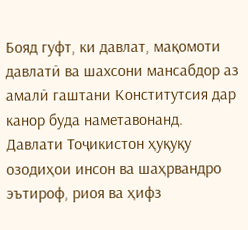Бояд гуфт, ки давлат, мақомоти давлатӣ ва шахсони мансабдор аз амалӣ гаштани Конститутсия дар канор буда наметавонанд. Давлати Тоҷикистон ҳуқуқу озодиҳои инсон ва шаҳрвандро эътироф, риоя ва ҳифз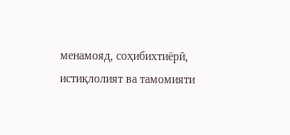менамояд, соҳибихтиёрӣ, истиқлолият ва тамомияти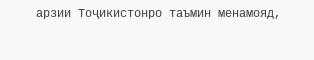арзии Тоҷикистонро таъмин менамояд,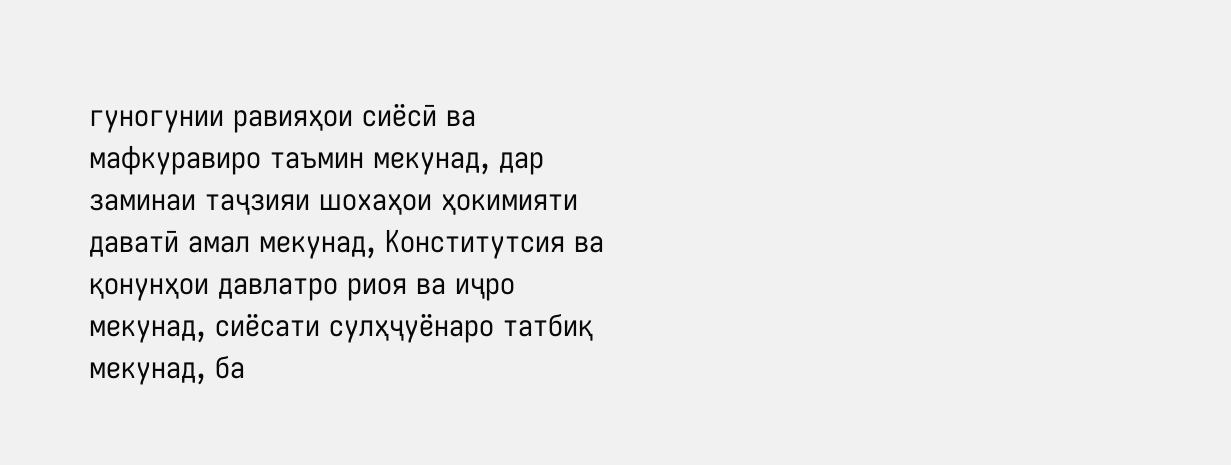гуногунии равияҳои сиёсӣ ва мафкуравиро таъмин мекунад, дар заминаи таҷзияи шохаҳои ҳокимияти даватӣ амал мекунад, Конститутсия ва қонунҳои давлатро риоя ва иҷро мекунад, сиёсати сулҳҷуёнаро татбиқ мекунад, ба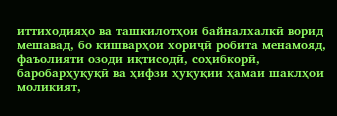иттиходияҳо ва ташкилотҳои байналхалкӣ ворид мешавад, бо кишварҳои хориҷӣ робита менамояд, фаъолияти озоди иқтисодӣ, соҳибкорӣ, баробарҳуқуқӣ ва ҳифзи ҳуқуқии ҳамаи шаклҳои моликият,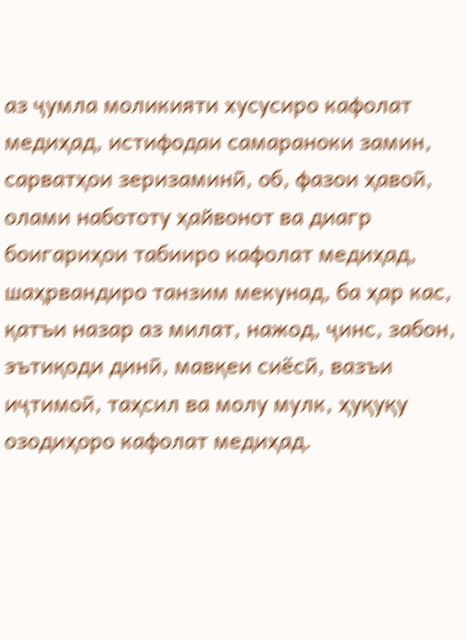аз ҷумла моликияти хусусиро кафолат медиҳад, истифодаи самараноки замин, сарватҳои зеризаминӣ, об, фазои ҳавоӣ, олами набототу ҳайвонот ва диагр боигариҳои табииро кафолат медиҳад, шаҳрвандиро танзим мекунад, ба ҳар кас, қатъи назар аз милат, нажод, ҷинс, забон, эътиқоди динӣ, мавқеи сиёсӣ, вазъи иҷтимоӣ, таҳсил ва молу мулк, ҳуқуқу озодиҳоро кафолат медиҳад.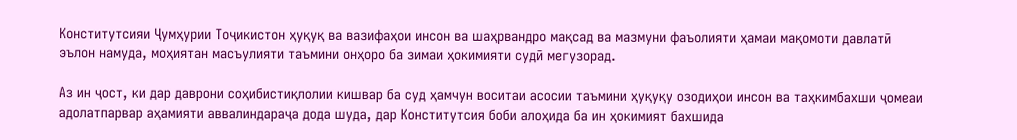Конститутсияи Ҷумҳурии Тоҷикистон ҳуқуқ ва вазифаҳои инсон ва шаҳрвандро мақсад ва мазмуни фаъолияти ҳамаи мақомоти давлатӣ эълон намуда, моҳиятан масъулияти таъмини онҳоро ба зимаи ҳокимияти судӣ мегузорад.

Аз ин ҷост, ки дар даврони соҳибистиқлолии кишвар ба суд ҳамчун воситаи асосии таъмини ҳуқуқу озодиҳои инсон ва таҳкимбахши ҷомеаи адолатпарвар аҳамияти аввалиндараҷа дода шуда, дар Конститутсия боби алоҳида ба ин ҳокимият бахшида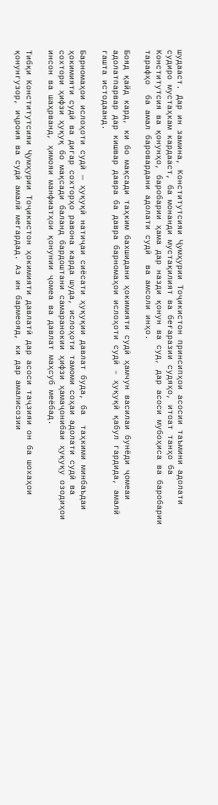шудааст. Дар ин замина, Конститутсияи Ҷумҳурии Тоҷикистон принсипҳои асосии таъмини адолати судиро мустаҳкам кардааст, ба монанди мустақилият ва беғаразии судяҳо, итоат танҳо ба Конститутсия ва қонунҳо, баробарии ҳама дар назди қонун ва суд, дар асоси мубоҳиса ва баробарии тарафҳо  ба амал баровардани адолати судӣ  ва амсоли инҳо.

Бояд қайд кард, ки бо мақсади таҳким бахшидани ҳокимияти судӣ ҳамчун василаи бунёди ҷомеаи адолатпарвар дар кишвар давра ба давра барномаҳои ислоҳоти судӣ – ҳуқуқӣ қабул гардида, амалӣ гашта истодаанд.

Барномаҳои ислоҳоти судӣ — ҳуқуқӣ натиҷаи сиёсати ҳуқуқии давлат буда, ба  таҳкими минбаъдаи ҳокимияти судӣ ва дигар сохторҳо равона карда шуда, ислоҳоти тамоми соҳаи адолати судӣ ва сохтори ҳифзи ҳуқуқ бо мақсади баланд бардоштани самаранокии ҳифзи ҳамаҷонибаи ҳуқуқу озодиҳои инсон ва шаҳрванд, ҳимояи манфиатҳои қонунии ҷомеа ва давлат маҳсуб меёбад.

Тибқи Конститутсияи Ҷумҳурии Тоҷикистон ҳокимияти давлатӣ дар асоси таҷзияи он ба шохаҳои қонунгузор, иҷроия ва судӣ амалӣ мегардад. Аз ин бармеояд, ки дар амалисозии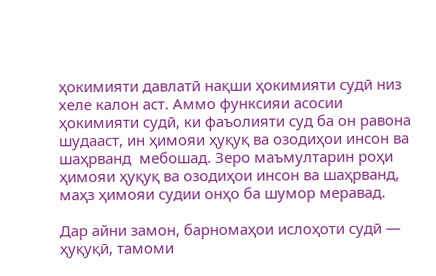ҳокимияти давлатӣ нақши ҳокимияти судӣ низ хеле калон аст. Аммо функсияи асосии ҳокимияти судӣ, ки фаъолияти суд ба он равона шудааст, ин ҳимояи ҳуқуқ ва озодиҳои инсон ва шаҳрванд  мебошад. Зеро маъмултарин роҳи ҳимояи ҳуқуқ ва озодиҳои инсон ва шаҳрванд, маҳз ҳимояи судии онҳо ба шумор меравад.

Дар айни замон, барномаҳои ислоҳоти судӣ — ҳуқуқӣ, тамоми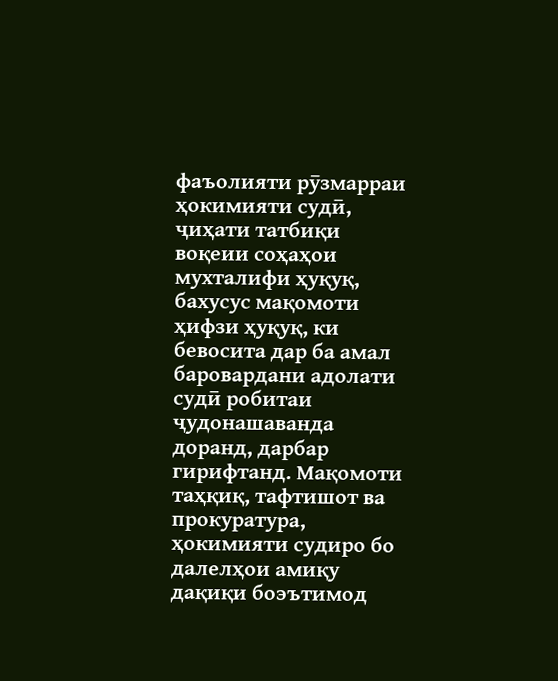фаъолияти рӯзмарраи ҳокимияти судӣ, ҷиҳати татбиқи воқеии соҳаҳои мухталифи ҳуқуқ, бахусус мақомоти ҳифзи ҳуқуқ, ки бевосита дар ба амал баровардани адолати судӣ робитаи ҷудонашаванда доранд, дарбар гирифтанд. Мақомоти таҳқиқ, тафтишот ва прокуратура, ҳокимияти судиро бо далелҳои амиқу дақиқи боэътимод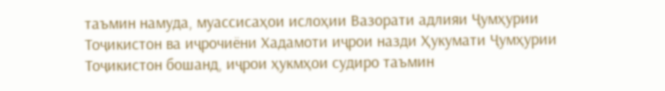таъмин намуда, муассисаҳои ислоҳии Вазорати адлияи Ҷумҳурии Тоҷикистон ва иҷрочиёни Хадамоти иҷрои назди Ҳукумати Ҷумҳурии Тоҷикистон бошанд, иҷрои ҳукмҳои судиро таъмин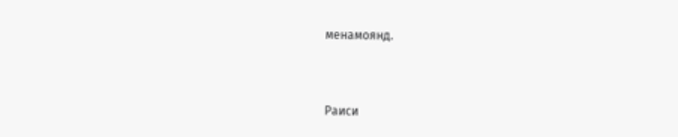менамоянд.



Раиси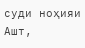суди ноҳияи Ашт,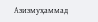Азизмуҳаммад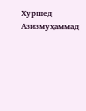Хуршед Азизмуҳаммад